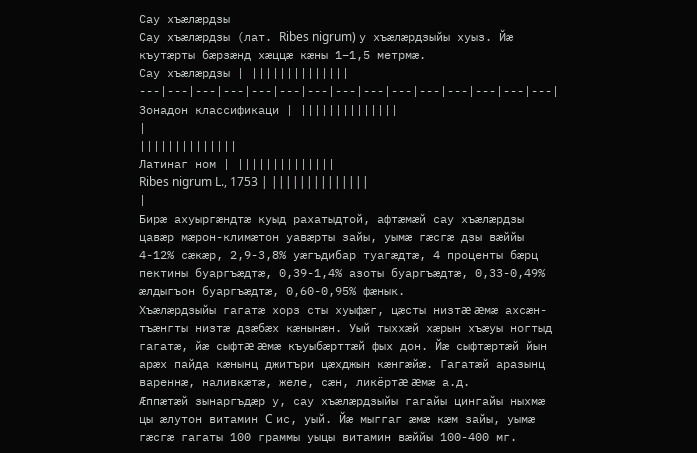Сау хъæлæрдзы
Сау хъæлæрдзы (лат. Ribes nigrum) у хъæлæрдзыйы хуыз. Йæ къутæрты бæрзæнд хæццæ кæны 1–1,5 метрмæ.
Сау хъæлæрдзы | ||||||||||||||
---|---|---|---|---|---|---|---|---|---|---|---|---|---|---|
Зонадон классификаци | ||||||||||||||
|
||||||||||||||
Латинаг ном | ||||||||||||||
Ribes nigrum L., 1753 | ||||||||||||||
|
Бирæ ахуыргæндтæ куыд рахатыдтой, афтæмæй сау хъæлæрдзы цавæр мæрон-климæтон уавæрты зайы, уымæ гæсгæ дзы вæййы 4-12% сæкæр, 2,9-3,8% уæгъдибар туагæдтæ, 4 проценты бæрц пектины буаргъæдтæ, 0,39-1,4% азоты буаргъæдтæ, 0,33-0,49% æлдыгъон буаргъæдтæ, 0,60-0,95% фæнык.
Хъæлæрдзыйы гагатæ хорз сты хуыфæг, цæсты низтæ æмæ ахсæн-тъæнгты низтæ дзæбæх кæнынæн. Уый тыххæй хæрын хъæуы ногтыд гагатæ, йæ сыфтæ æмæ къуыбæрттæй фых дон. Йæ сыфтæртæй йын арæх пайда кæнынц джитъри цæхджын кæнгæйæ. Гагатæй аразынц вареннæ, наливкæтæ, желе, сæн, ликёртæ æмæ а.д.
Æппæтæй зынаргъдæр у, сау хъæлæрдзыйы гагайы цингайы ныхмæ цы æлутон витамин C ис, уый. Йæ мыггаг æмæ кæм зайы, уымæ гæсгæ гагаты 100 граммы уыцы витамин вæййы 100-400 мг.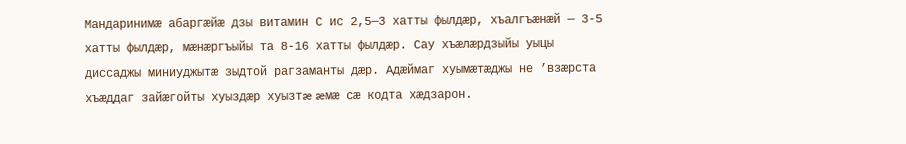Мандаринимæ абаргæйæ дзы витамин С ис 2,5—3 хатты фылдæр, хъалгъæнæй — 3-5 хатты фылдæр, мæнæргъыйы та 8-16 хатты фылдæр. Сау хъæлæрдзыйы уыцы диссаджы миниуджытæ зыдтой рагзаманты дæр. Адæймаг хуымæтæджы не ’взæрста хъæддаг зайæгойты хуыздæр хуызтæ æмæ сæ кодта хæдзарон.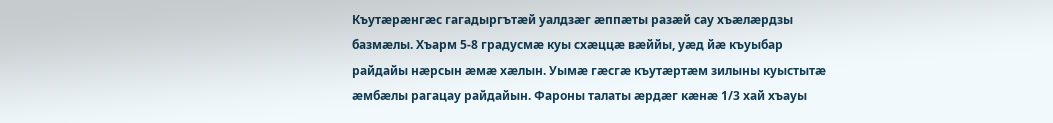Къутæрæнгæс гагадыргътæй уалдзæг æппæты разæй сау хъæлæрдзы базмæлы. Хъарм 5-8 градусмæ куы схæццæ вæййы, уæд йæ къуыбар райдайы нæрсын æмæ хæлын. Уымæ гæсгæ къутæртæм зилыны куыстытæ æмбæлы рагацау райдайын. Фароны талаты æрдæг кæнæ 1/3 хай хъауы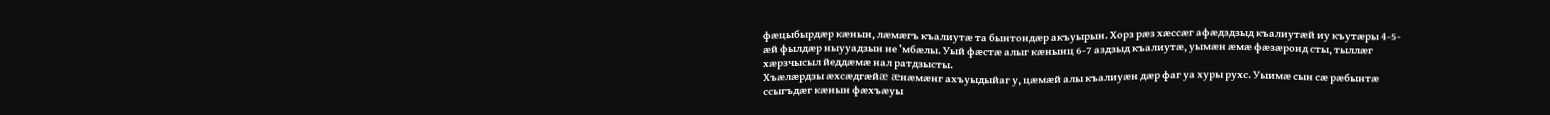фæцыбырдæр кæнын, лæмæгъ къалиутæ та бынтондæр акъуырын. Хорз рæз хæссæг афæдздзыд къалиутæй иу къутæры 4-5-æй фылдæр ныууадзын не ’мбæлы. Уый фæстæ алыг кæнынц 6-7 аздзыд къалиутæ, уымæн æмæ фæзæронд сты, тыллæг хæрзчысыл йеддæмæ нал ратдзысты.
Хъæлæрдзы æхсæдгæйæ æнæмæнг ахъуыдыйаг у, цæмæй алы къалиуæн дæр фаг уа хуры рухс. Уыимæ сын сæ рæбынтæ ссыгъдæг кæнын фæхъæуы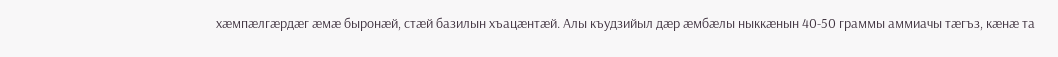хæмпæлгæрдæг æмæ быронæй, стæй базилын хъацæнтæй. Алы къудзийыл дæр æмбæлы ныккæнын 40-50 граммы аммиачы тæгъз, кæнæ та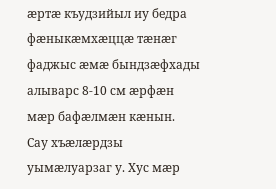æртæ къудзийыл иу бедра фæныкæмхæццæ тæнæг фаджыс æмæ бындзæфхады алыварс 8-10 см æрфæн мæр бафæлмæн кæнын.
Сау хъæлæрдзы уымæлуарзаг у. Хус мæр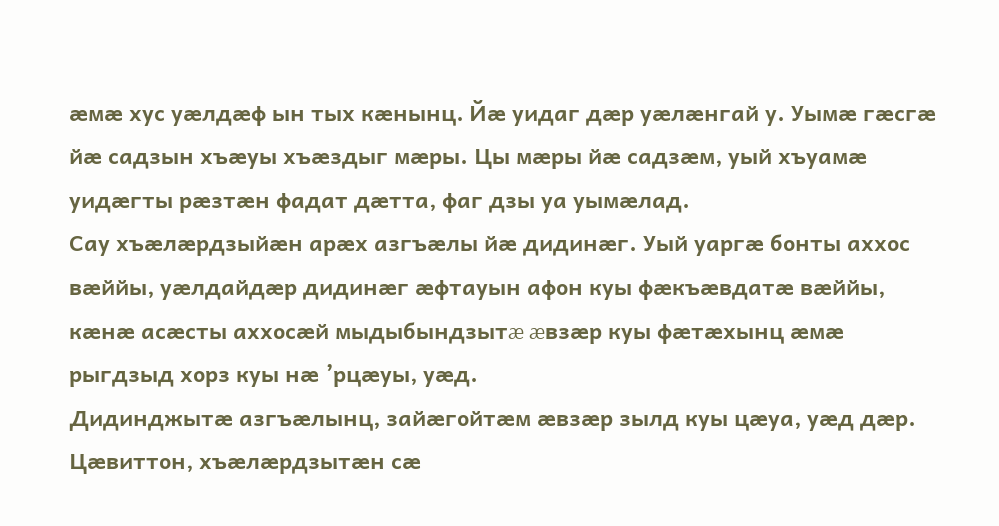æмæ хус уæлдæф ын тых кæнынц. Йæ уидаг дæр уæлæнгай у. Уымæ гæсгæ йæ садзын хъæуы хъæздыг мæры. Цы мæры йæ садзæм, уый хъуамæ уидæгты рæзтæн фадат дæтта, фаг дзы уа уымæлад.
Сау хъæлæрдзыйæн арæх азгъæлы йæ дидинæг. Уый уаргæ бонты аххос вæййы, уæлдайдæр дидинæг æфтауын афон куы фæкъæвдатæ вæййы, кæнæ асæсты аххосæй мыдыбындзытæ æвзæр куы фæтæхынц æмæ рыгдзыд хорз куы нæ ’рцæуы, уæд.
Дидинджытæ азгъæлынц, зайæгойтæм æвзæр зылд куы цæуа, уæд дæр. Цæвиттон, хъæлæрдзытæн сæ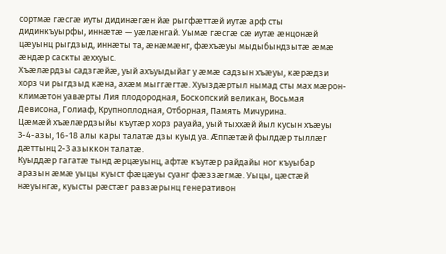сортмæ гæсгæ иуты дидинæгæн йæ рыгфæттæй иутæ арф сты дидинкъуырфы, иннæтæ — уæлæнгай. Уымæ гæсгæ сæ иутæ æнцонæй цæуынц рыгдзыд, иннæты та, æнæмæнг, фæхъæуы мыдыбындзытæ æмæ æндæр саскты æххуыс.
Хъæлæрдзы садзгæйæ, уый ахъуыдыйаг у æмæ садзын хъæуы, кæрæдзи хорз чи рыгдзыд кæна, ахæм мыггæгтæ. Хуыздæртыл нымад сты мах мæрон-климæтон уавæрты Лия плодородная, Боскопский великан, Восьмая Девисона, Голиаф, Крупноплодная, Отборная, Память Мичурина.
Цæмæй хъæлæрдзыйы къутæр хорз рауайа, уый тыххæй йыл кусын хъæуы 3-4-азы, 16-18 алы кары талатæ дзы куыд уа. Æппæтæй фылдæр тыллæг дæттынц 2-3 азыккон талатæ.
Куыддæр гагатæ тынд æрцæуынц, афтæ къутæр райдайы ног къуыбар аразын æмæ уыцы куыст фæцæуы суанг фæззæгмæ. Уыцы, цæстæй нæуынгæ, куысты рæстæг равзæрынц генеративон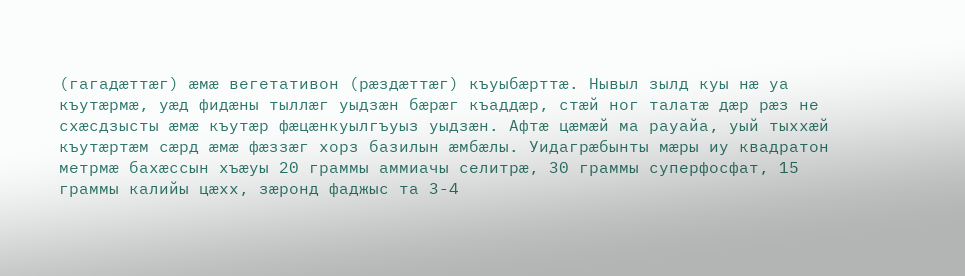(гагадæттæг) æмæ вегетативон (рæздæттæг) къуыбæрттæ. Нывыл зылд куы нæ уа къутæрмæ, уæд фидæны тыллæг уыдзæн бæрæг къаддæр, стæй ног талатæ дæр рæз не схæсдзысты æмæ къутæр фæцæнкуылгъуыз уыдзæн. Афтæ цæмæй ма рауайа, уый тыххæй къутæртæм сæрд æмæ фæззæг хорз базилын æмбæлы. Уидагрæбынты мæры иу квадратон метрмæ бахæссын хъæуы 20 граммы аммиачы селитрæ, 30 граммы суперфосфат, 15 граммы калийы цæхх, зæронд фаджыс та 3-4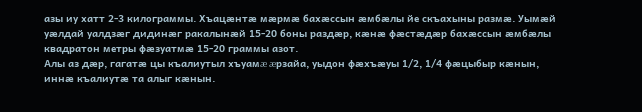азы иу хатт 2-3 килограммы. Хъацæнтæ мæрмæ бахæссын æмбæлы йе скъахыны размæ. Уымæй уæлдай уалдзæг дидинæг ракалынæй 15-20 боны раздæр, кæнæ фæстæдæр бахæссын æмбæлы квадратон метры фæзуатмæ 15-20 граммы азот.
Алы аз дæр, гагатæ цы къалиутыл хъуамæ æрзайа, уыдон фæхъæуы 1/2, 1/4 фæцыбыр кæнын, иннæ къалиутæ та алыг кæнын.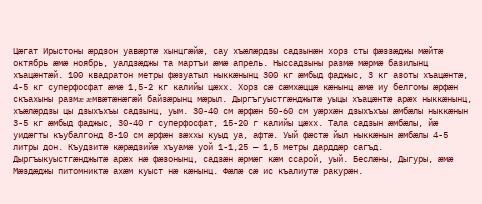Цæгат Ирыстоны æрдзон уавæртæ хынцгæйæ, сау хъæлæрдзы садзынæн хорз сты фæззæджы мæйтæ октябрь æмæ ноябрь, уалдзæджы та мартъи æмæ апрель. Ныссадзыны размæ мæрмæ базилынц хъацæнтæй. 100 квадратон метры фæзуатыл ныккæнынц 300 кг æмбыд фаджыс, 3 кг азоты хъацæнтæ, 4-5 кг суперфосфат æмæ 1,5-2 кг калийы цæхх. Хорз сæ сæмхæццæ кæнынц æмæ иу белгомы æрфæн скъахыны размæ æмвæтæнæгæй байзæрынц мæрыл. Дыргъгуыстгæнджытæ уыцы хъацæнтæ арæх ныккæнынц, хъæлæрдзы цы дзыхъхъы садзынц, уым. 30-40 см æрфæн 50-60 см уæрхæн дзыхъхъы æмбæлы ныккæнын 3-5 кг æмбыд фаджыс, 30-40 г суперфосфат, 15-20 г калийы цæхх. Тала садзын æмбæлы, йæ уидæгты къубалгонд 8-10 см æрфæн зæххы куыд уа, афтæ. Уый фæстæ йыл ныккæнын æмбæлы 4-5 литры дон. Къудзитæ кæрæдзийæ хъуамæ уой 1-1,25 — 1,5 метры дарддæр сагъд.
Дыргъыкуыстгæнджытæ арæх нæ фæзонынц, садзæн æрмæг кæм ссарой, уый. Беслæны, Дыгуры, æмæ Мæздæджы питомниктæ ахæм куыст нæ кæнынц. Фæлæ сæ ис къалиутæ ракурæн.